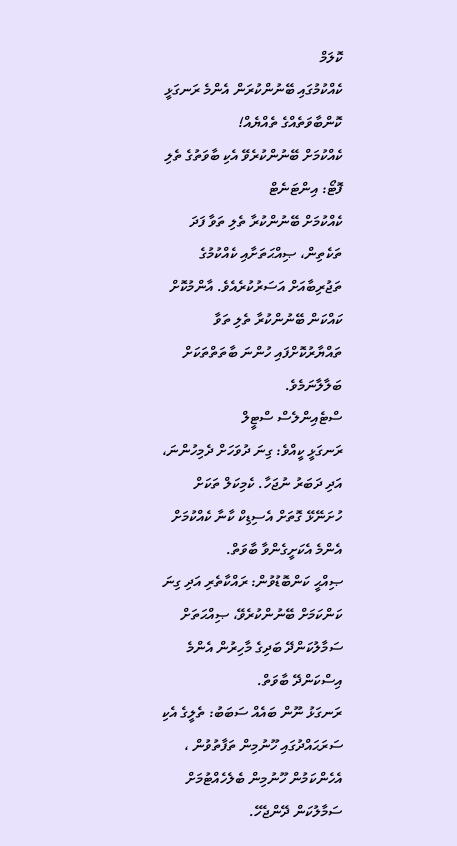ކޮލަމް
ކެއްކުމުގައި ބޭނުންކުރަން އެންމެ ރަނގަޅީ ކޮންބާވަތެއްގެ ތެއްޔެއް!
ކެއްކުމަށް ބޭނުންކުރެވޭ އެކި ބާވަތުގެ ތެލި ފޮޓޯ: އިންޓަނެޓް
ކެއްކުމަށް ބޭނުންކުރާ ތެލި ތަވާ ފަދަ ތަކެތިން، ޞިއްޙަތަށާއި ކެއްކުމުގެ ތަޖުރިބާއަށް އަސަރުކުރެއެވެ. އާންމުކޮށް ކައްކަން ބޭނުންކުރާ ތެލި ތަވާ ތައްޔާރުކޮށްފައި ހުންނަ ބާތަތްތަކަށް ބަލާލާނަމެވެ.
ސްޓެއިންލެސް ސްޓީލް
ރަނގަޅީ ކީއްވެ: ގިނަ ދުވަހަށް ދެމިހުންނަ، އަދި ދަބަރު ނުޖަހާ. ކެމިކަލް ތަކަށް ހުށަނޭޅޭ ގޮތަށް އެސިޑިކް ކާނާ ކެއްކުމަށް އެންމެ އެކަށީގެންވާ ބާވަތް.
ޞިއްޙީ ކަންބޮޑުވުން: ރައްކާތެރި އަދި ގިނަ ކަންކަމަށް ބޭނުންކުރެވޭ، ޞިއްޙަތަށް ސަމާލުކަންދޭ ބަދިގެ މާހިރުން އެންމެ އިސްކަންދޭ ބާވަތް.
ރަނގަޅު ނޫން ބައެއް ސަބަބު: ތެލީގެ އެކި ސަރަޙައްދުގައި ހޫނުމިން ތަފާތުވުން ، އެހެންކަމުން ހޫނުމިން ބެލެހެއްޓުމަށް ސަމާލުކަން ދޭންޖެހޭ.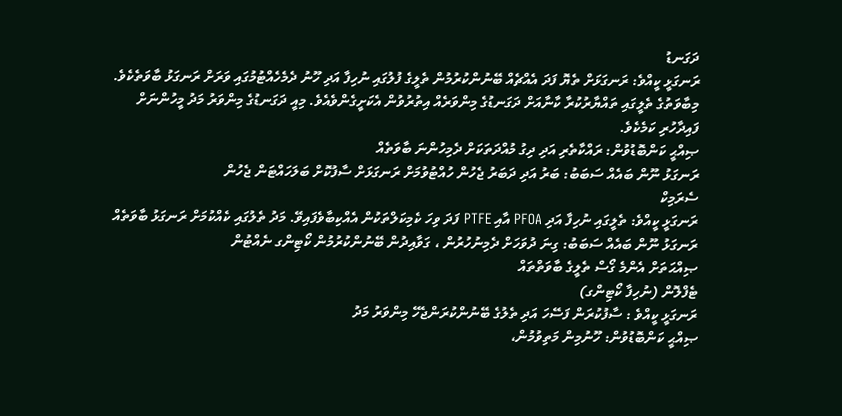ދަގަނޑު
ރަނގަޅީ ކީއްވެ: ރަނގަޅަށް ތެޔޮ ފަދަ އެއްޗެއް ބޭނުންކުރުމުން ތެލީގެ ފުލުގައި ނުހިފާ އަދި ހޫނު ދެމެހެއްޓުމުގައި ވަރަށް ރަނގަޅު ބާވަތެކެވެ. މިބާވަތުގެ ތެލީގައި ތައްޔާރުކުރާ ކާނާއަށް ދަގަނޑުގެ މިންވަރެއް އިތުރުވުން އެކަށީގެންވެއެވެ. މިއީ ދަގަނޑުގެ މިންވަރު މަދު މީހުންނަށް ފައިދާހުރި ކަމެކެވެ.
ޞިއްޙީ ކަންބޮޑުވުން: ރައްކާތެރި އަދި ދިގު މުއްދަތަކަށް ދެމިހުންނަ ބާވަތެއް
ރަނގަޅު ނޫން ބައެއް ސަބަބު: ބަރު އަދި ދަބަރު ޖެހުން ހުއްޓުވުމަށް ރަނގަޅަށް ސާފުކޮށް ބަލަހައްޓަން ޖެހުން
ސެރަމިކް
ރަނގަޅީ ކީއްވެ: ތެލީގައި ނުހިފާ އަދި PFOA އާއި PTFE ފަދަ ވިހަ ކެމިކަލްތަކުން އެއްކިބާވެފައިވޭ. މަދު ތެލުގައި ކެއްކުމަށް ރަނގަޅު ބާވަތެއް
ރަނގަޅު ނޫން ބައެއް ސަބަބު: ގިނަ ދުވަހަށް ދެމިނުހުރުން ، ގަވާއިދުން ބޭނުންކުރުމުން ކޯޓިންގ ނެއްޓުން
ޞިއްޙަތަށް އެންމެ ގޯސް ތެލީގެ ބާވަތްތައް
ޓެފްލޮން (ނުހިފާ ކޯޓިންގ)
ރަނގަޅީ ކީއްވެ : ސާފުކުރަން ފަސޭހަ އަދި ތެލުގެ ބޭނުންކުރަންޖެހޭ މިންވަރު މަދު
ޞިއްޙީ ކަންބޮޑުވުން: ހޫނުމިން މަތިވުމުން،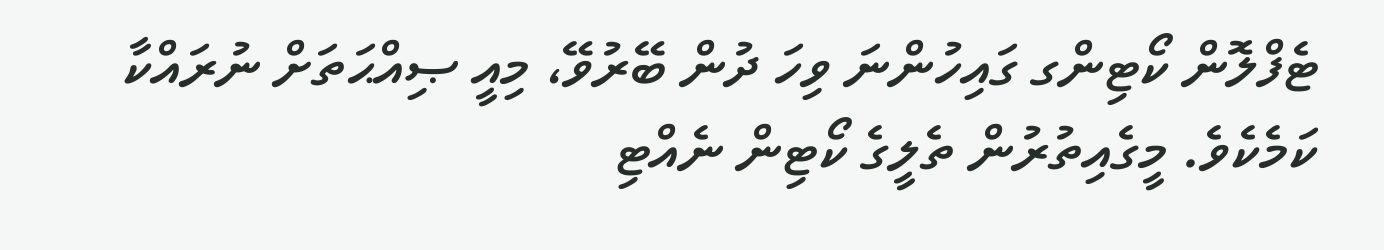ޓެފްލޮން ކޯޓިންގ ގައިހުންނަ ވިހަ ދުން ބޭރުވޭ، މިއީ ޞިއްޙަތަށް ނުރައްކާ ކަމެކެވެ. މީގެއިތުރުން ތެލީގެ ކޯޓިން ނެއްޓި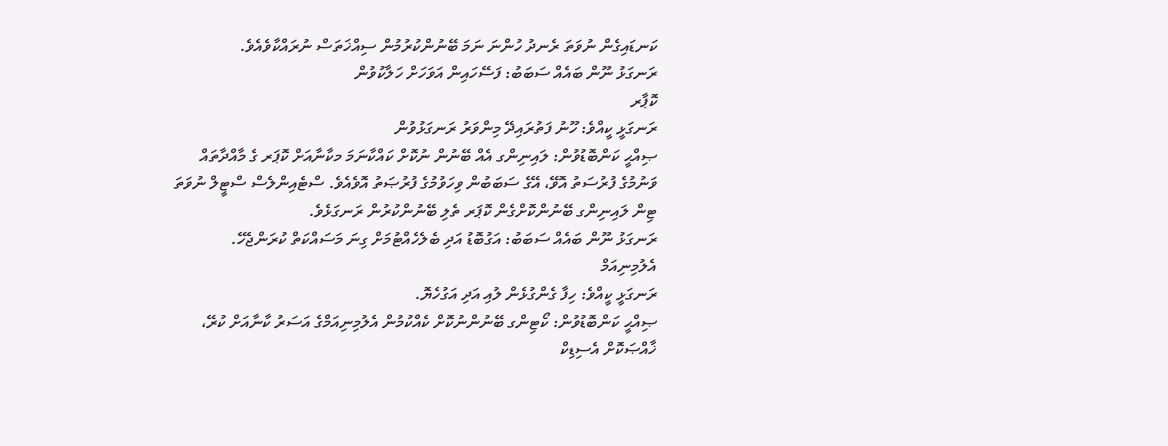ކަނޑައިގެން ނުވަތަ ރެނދު ހުންނަ ނަމަ ބޭނުންކުރުމުން ސިއްޚަތަސް ނުރައްކާވެއެވެ.
ރަނގަޅު ނޫން ބައެއް ސަބަބު: ފަސޭހައިން އަވަހަށް ހަލާކުވުން
ކޮޕާރ
ރަނގަޅީ ކީއްވެ: ހޫނު ފަތުރައިދޭ މިންވަރު ރަނގަޅުވުން
ޞިއްޙީ ކަންބޮޑުވުން: ލައިނިންގ އެއް ބޭނުން ނުކޮށް ކައްކާނަމަ މކާނާއަށް ކޮޕަރ ގެ މާއްދާތައް ވަނުމުގެ ފުރުސަތު އޮވޭ، އޭގެ ސަބަބުން ވިހަވުމުގެ ފުރުޞަތު އޮވެއެވެ. ސްޓެއިންލެސް ސްޓީލް ނުވަތަ ޓިން ލައިނިންގ ބޭނުންކޮށްގެން ކޮޕަރ ތެލި ބޭނުންކުރުން ރަނގަޅެވެ.
ރަނގަޅު ނޫން ބައެއް ސަބަބު: އަގުބޮޑު އަދި ބެލެހެއްޓުމަށް ގިނަ މަސައްކަތް ކުރަންޖެހޭ.
އެލުމިނިއަމް
ރަނގަޅީ ކީއްވެ: ހިފާ ގެންގުޅެން ލުއި އަދި އަގުހެޔޮ.
ޞިއްޙީ ކަންބޮޑުވުން: ކޯޓިންގ ބޭނުންނުކޮށް ކެއްކުމުން އެލުމިނިއަމްގެ އަސަރު ކާނާއަށް ކުރޭ، ޚާއްޞަކޮށް އެސިޑިކް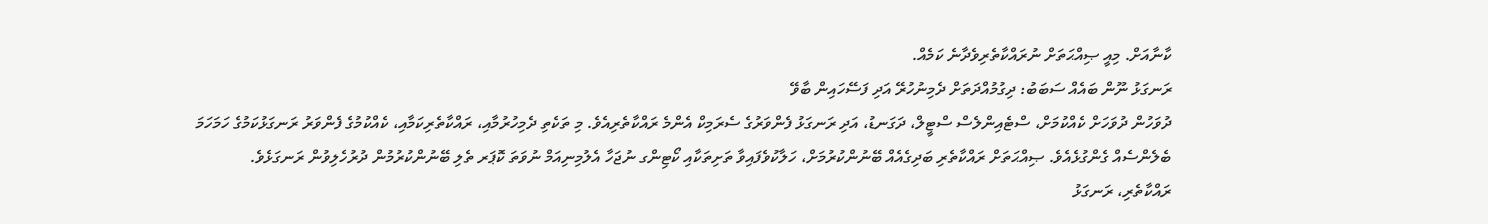ކާނާއަށް. މިއީ ޞިއްޙަތަށް ނުރައްކާތެރިވެދާނެ ކަމެއް.
ރަނގަޅު ނޫން ބައެއް ސަބަބު: ދިގުމުއްދަތަށް ދެމިނުހުރޭ އަދި ފަސޭހައިން ބާވޭ
ދުވަހުން ދުވަހަށް ކެއްކުމަށް، ސްޓެއިންލެސް ސްޓީލް، ދަގަނޑު، އަދި ރަނގަޅު ފެންވަރުގެ ސެރަމިކް އެންމެ ރައްކާތެރިއެވެ. މި ތަކެތި ދެމިހުރުމާއި، ރައްކާތެރިކަމާއި، ކެއްކުމުގެ ފެންވަރު ރަނގަޅުކަމުގެ ހަމަހަމަ ބެލެންސެއް ގެންގުޅެއެވެ. ޞިއްޙަތަށް ރައްކާތެރި ބަދިގެއެއް ބޭނުންކުރުމަށް، ހަލާކުވެފައިވާ ތަށިތަކާއި ކޯޓިންގ ނުޖަހާ އެލުމިނިއަމް ނުވަތަ ކޮޕަރ ތެލި ބޭނުންކުރުމުން ދުރުހެލިވުން ރަނގަޅެވެ.
ރައްކާތެރި، ރަނގަޅު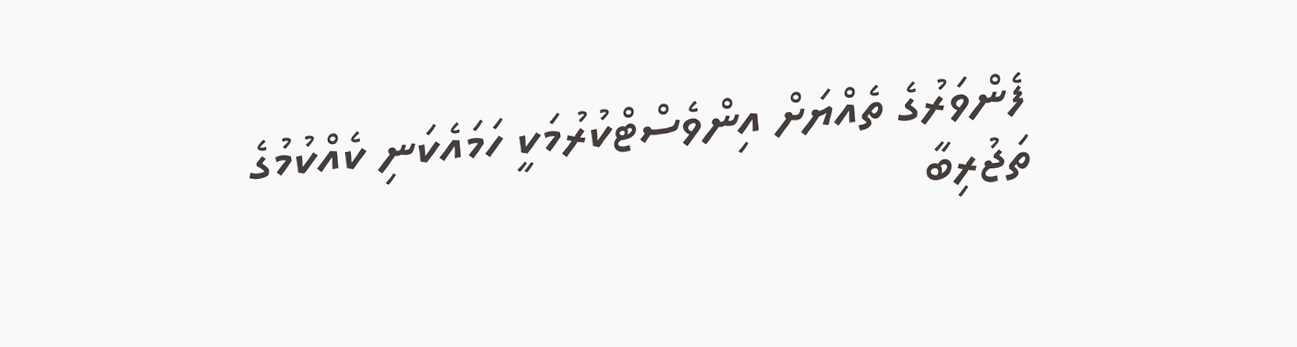ފެންވަރުގެ ތެއްޔަށް އިންވެސްޓްކުރުމަކީ ހަމައެކަނި ކެއްކުމުގެ ތަޖުރިބާ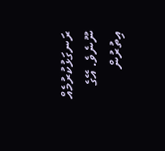ރަނގަޅުކުރުމެއް ނޫނެވެ. އޭގެ އިތުރުން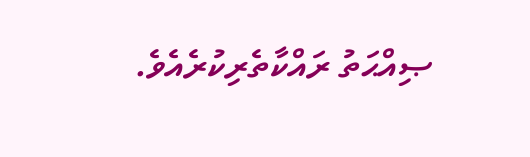ޞިއްޙަތު ރައްކާތެރިކުރެއެވެ.